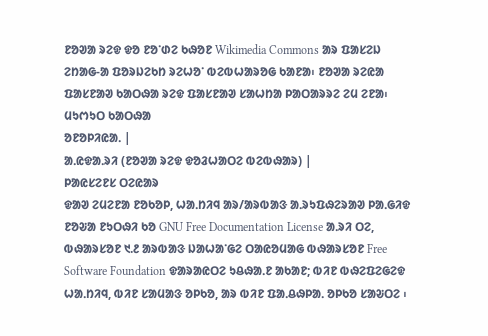ᱱᱚᱣᱟ ᱨᱮᱫ ᱫᱚ ᱱᱚᱸᱰᱮ ᱠᱷᱚᱱ Wikimedia Commons ᱟᱨ ᱯᱟᱥᱮᱡ ᱮᱴᱟᱜ-ᱟ ᱯᱚᱨᱡᱮᱠᱴ ᱨᱮᱦᱚᱸ ᱵᱮᱵᱦᱟᱨᱚᱜ ᱠᱟᱱᱟ᱾ ᱱᱚᱣᱟ ᱨᱮᱭᱟ ᱯᱟᱥᱱᱟᱣ ᱠᱟᱛᱷᱟ ᱨᱮᱫ ᱯᱟᱥᱱᱟᱣ ᱥᱟᱦᱴᱟ ᱞᱟᱛᱟᱨᱨᱮ ᱮᱢ ᱮᱱᱟ᱾
ᱢᱩᱬᱩᱛ ᱠᱟᱛᱷᱟ
ᱚᱱᱚᱞᱤᱭᱟᱹ |
ᱟᱹᱭᱫᱟᱹᱨᱤ (ᱱᱚᱣᱟ ᱨᱮᱫ ᱫᱚᱲᱦᱟᱛᱮ ᱵᱮᱵᱷᱟᱨ) |
ᱞᱟᱭᱥᱮᱱᱥ ᱛᱮᱭᱟᱨ
ᱫᱟᱣ ᱮᱢᱮᱱᱟ ᱱᱚᱠᱚᱞ, ᱦᱟᱹᱴᱤᱧ ᱟᱨ/ᱟᱨᱵᱟᱝ ᱟᱹᱨᱩᱯᱷᱮᱨᱟᱣ ᱞᱟᱹᱜᱤᱫ ᱱᱚᱶᱟ ᱱᱩᱛᱷᱤ ᱠᱚ GNU Free Documentation License ᱟᱹᱨᱤ ᱛᱮ, ᱵᱷᱟᱨᱥᱚᱱ ᱑.᱒ ᱟᱨᱵᱟᱝ ᱡᱟᱦᱟᱸᱜᱮ ᱛᱟᱭᱚᱢᱟᱜ ᱵᱷᱟᱨᱥᱚᱱ Free Software Foundation ᱫᱟᱨᱟᱭᱛᱮ ᱩᱪᱷᱟᱹᱱ ᱟᱠᱟᱱ; ᱵᱤᱱ ᱵᱷᱮᱯᱮᱜᱮᱫ ᱦᱟᱹᱴᱤᱧ, ᱵᱤᱱ ᱥᱟᱢᱟᱝ ᱚᱞᱠᱚ, ᱟᱨ ᱵᱤᱱ ᱯᱟᱹᱪᱷᱞᱟᱹ ᱚᱞᱠᱚ ᱥᱟᱶᱛᱮ ᱾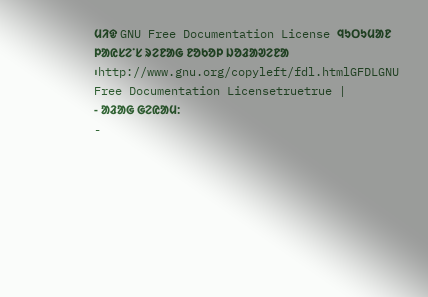ᱢᱤᱫ GNU Free Documentation License ᱧᱩᱛᱩᱢᱟᱱ ᱞᱟᱭᱥᱮᱸᱥ ᱨᱮᱱᱟᱜ ᱱᱚᱠᱚᱞ ᱡᱚᱲᱟᱣᱮᱱᱟ ᱾http://www.gnu.org/copyleft/fdl.htmlGFDLGNU Free Documentation Licensetruetrue |
- ᱟᱲᱟᱜ ᱜᱮᱭᱟᱢ:
-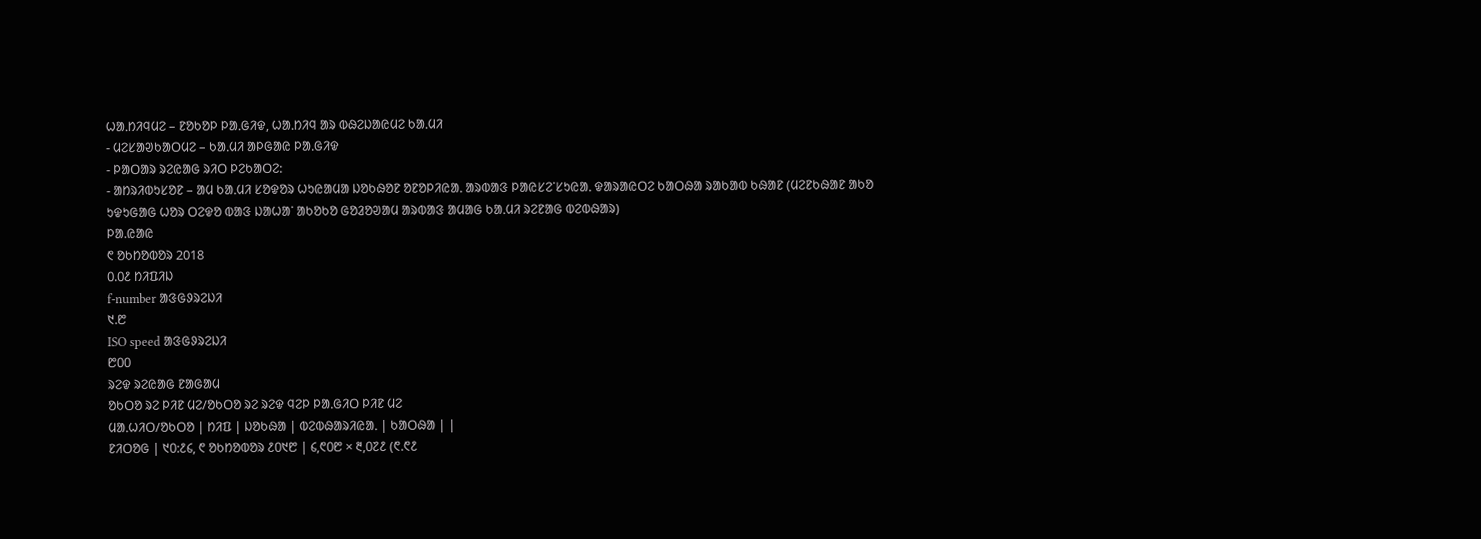ᱦᱟᱹᱴᱤᱧᱢᱮ – ᱱᱚᱠᱚᱞ ᱞᱟᱹᱜᱤᱫ, ᱦᱟᱹᱴᱤᱧ ᱟᱨ ᱵᱷᱮᱡᱟᱭᱢᱮ ᱠᱟᱹᱢᱤ
- ᱢᱮᱥᱟᱣᱠᱟᱛᱢᱮ – ᱠᱟᱹᱢᱤ ᱟᱞᱜᱟᱭ ᱞᱟᱹᱜᱤᱫ
- ᱞᱟᱛᱟᱨ ᱨᱮᱭᱟᱜ ᱨᱤᱛ ᱞᱮᱠᱟᱛᱮ:
- ᱟᱴᱨᱤᱵᱩᱥᱚᱱ – ᱟᱢ ᱠᱟᱹᱢᱤ ᱥᱚᱫᱚᱨ ᱦᱩᱭᱟᱢᱟ ᱡᱚᱠᱷᱚᱱ ᱚᱱᱚᱞᱤᱭᱟᱹ ᱟᱨᱵᱟᱝ ᱞᱟᱭᱥᱮᱸᱥᱩᱭᱟᱹ ᱫᱟᱨᱟᱭᱛᱮ ᱠᱟᱛᱷᱟ ᱨᱟᱠᱟᱵ ᱠᱷᱟᱱ (ᱢᱮᱱᱠᱷᱟᱱ ᱟᱠᱚ ᱩᱫᱩᱜᱟᱜ ᱦᱚᱨ ᱛᱮᱫᱚ ᱵᱟᱝ ᱡᱟᱦᱟᱸ ᱟᱠᱚᱠᱚ ᱜᱚᱲᱚᱣᱟᱢ ᱟᱨᱵᱟᱝ ᱟᱢᱟᱜ ᱠᱟᱹᱢᱤ ᱨᱮᱱᱟᱜ ᱵᱮᱵᱷᱟᱨ)
ᱞᱟ.ᱭᱟᱭ
᱖ ᱚᱠᱴᱚᱵᱚᱨ 2018
᱐.᱐᱒ ᱴᱤᱯᱤᱡ
f-number ᱟᱝᱜᱽᱨᱮᱡᱤ
᱑.᱘
ISO speed ᱟᱝᱜᱽᱨᱮᱡᱤ
᱘᱐᱐
ᱨᱮᱫ ᱨᱮᱭᱟᱜ ᱱᱟᱜᱟᱢ
ᱚᱠᱛᱚ ᱨᱮ ᱞᱤᱱ ᱢᱮ/ᱚᱠᱛᱚ ᱨᱮ ᱨᱮᱫ ᱧᱮᱞ ᱞᱟᱹᱜᱤᱛ ᱞᱤᱱ ᱢᱮ
ᱢᱟᱹᱦᱤᱛ/ᱚᱠᱛᱚ | ᱴᱤᱯ | ᱡᱚᱠᱷᱟ | ᱵᱮᱵᱷᱟᱨᱤᱭᱟᱹ | ᱠᱟᱛᱷᱟ | |
ᱱᱤᱛᱚᱜ | ᱑᱐:᱒᱔, ᱖ ᱚᱠᱴᱚᱵᱚᱨ ᱒᱐᱑᱘ | ᱔,᱖᱐᱘ × ᱓,᱐᱗᱒ (᱖.᱖᱒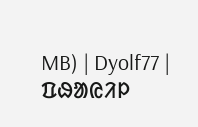MB) | Dyolf77 |
ᱯᱷᱟᱭᱤᱞ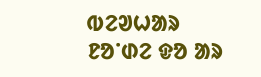ᱵᱮᱣᱦᱟᱨ
ᱱᱚᱸᱰᱮ ᱫᱚ ᱟᱨ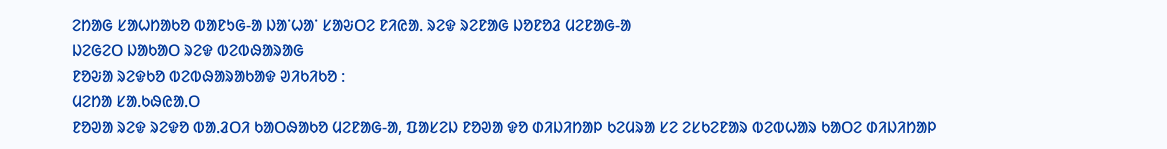ᱮᱴᱟᱜ ᱥᱟᱦᱴᱟᱠᱚ ᱵᱟᱱᱩᱜ-ᱟ ᱡᱟᱸᱦᱟᱸ ᱥᱟᱶᱛᱮ ᱱᱤᱭᱟᱹ ᱨᱮᱫ ᱨᱮᱱᱟᱜ ᱡᱚᱱᱚᱲ ᱢᱮᱱᱟᱜ-ᱟ
ᱡᱮᱜᱮᱛ ᱡᱟᱠᱟᱛ ᱨᱮᱫ ᱵᱮᱵᱷᱟᱨᱟᱜ
ᱱᱚᱶᱟ ᱨᱮᱫᱠᱚ ᱵᱮᱵᱷᱟᱨᱟᱠᱟᱫ ᱣᱤᱠᱤᱠᱚ :
ᱢᱮᱴᱟ ᱥᱟᱹᱠᱷᱭᱟᱹᱛ
ᱱᱚᱣᱟ ᱨᱮᱫ ᱨᱮᱫᱚ ᱵᱟᱹᱲᱛᱤ ᱠᱟᱛᱷᱟᱠᱚ ᱢᱮᱱᱟᱜ-ᱟ, ᱯᱟᱥᱮᱡ ᱱᱚᱣᱟ ᱫᱚ ᱰᱤᱡᱤᱴᱟᱞ ᱠᱮᱢᱨᱟ ᱥᱮ ᱮᱥᱠᱮᱱᱟᱨ ᱵᱮᱵᱦᱟᱨ ᱠᱟᱛᱮ ᱰᱤᱡᱤᱴᱟᱞ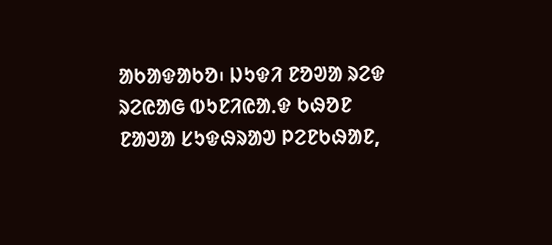ᱟᱠᱟᱫᱟᱠᱚ᱾ ᱡᱩᱫᱤ ᱱᱚᱣᱟ ᱨᱮᱫ ᱨᱮᱭᱟᱜ ᱵᱩᱱᱤᱭᱟᱹᱫ ᱠᱷᱚᱱ ᱱᱟᱣᱟ ᱥᱩᱫᱷᱨᱟᱣ ᱞᱮᱱᱠᱷᱟᱱ,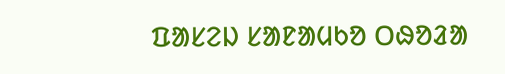ᱯᱟᱥᱮᱡ ᱥᱟᱱᱟᱢᱠᱚ ᱛᱷᱚᱲᱟ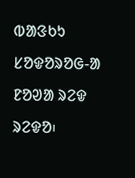ᱵᱟᱝᱠᱩ ᱥᱚᱫᱚᱨᱚᱜ-ᱟ ᱱᱚᱣᱟ ᱨᱮᱫ ᱨᱮᱫᱚ᱾